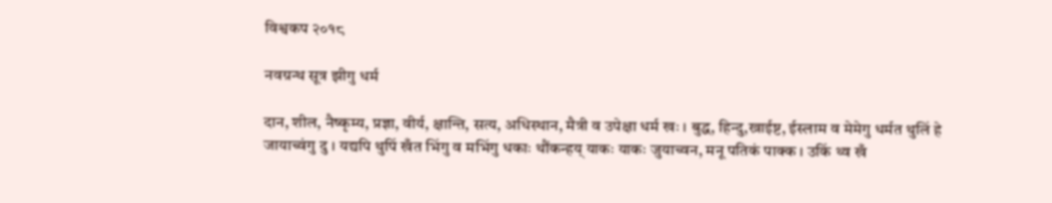विश्वकप २०१८

नवग्रन्थ सूत्र झीगु धर्म

दान, शील, नैष्कृम्य, प्रज्ञा, वीर्य, क्षान्ति, सत्य, अधिस्थान, मैत्री व उपेक्षा धर्म खः । बुद्ध, हिन्दु,ख्राईष्ट, ईस्लाम व मेमेगु धर्मत थुलिं हे जायाच्वंगु दु । यद्यपि थुपिं खँत भिंगु व मभिंगु धकाः थौंकन्हय् याकः याकः जुयाच्वन, मनू पतिकं पाक्क । उकिं थ्व खँ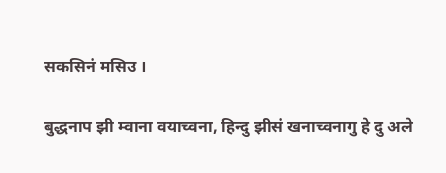सकसिनं मसिउ ।

बुद्धनाप झी म्वाना वयाच्वना, हिन्दु झीसं खनाच्वनागु हे दु अले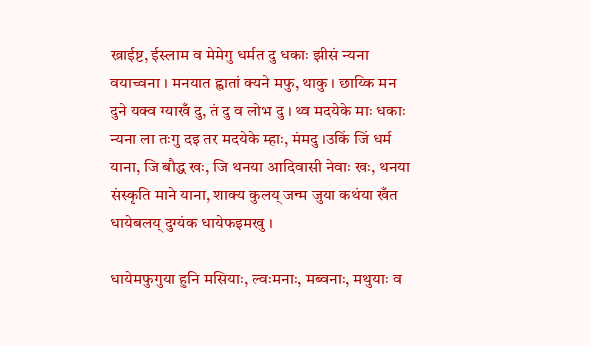ख्राईष्ट, ईस्लाम व मेमेगु धर्मत दु धकाः झीसं न्यना वयाच्वना । मनयात ह्वातां क्यने मफु, थाकु । छाय्कि मन दुने यक्व ग्याखँ दु, तं दु व लोभ दु । थ्व मदयेके माः धकाः न्यना ला तःगु दइ तर मदयेके म्हाः, मंमदु ।उकिं जिं धर्म याना, जि बौद्ध खः, जि थनया आदिवासी नेवाः खः, थनया संस्कृति माने याना, शाक्य कुलय् जन्म जुया कथंया खँत धायेबलय् दुग्यंक धायेफइमखु ।

धायेमफुगुया हुनि मसियाः, ल्वःमनाः, मब्वनाः, मथुयाः व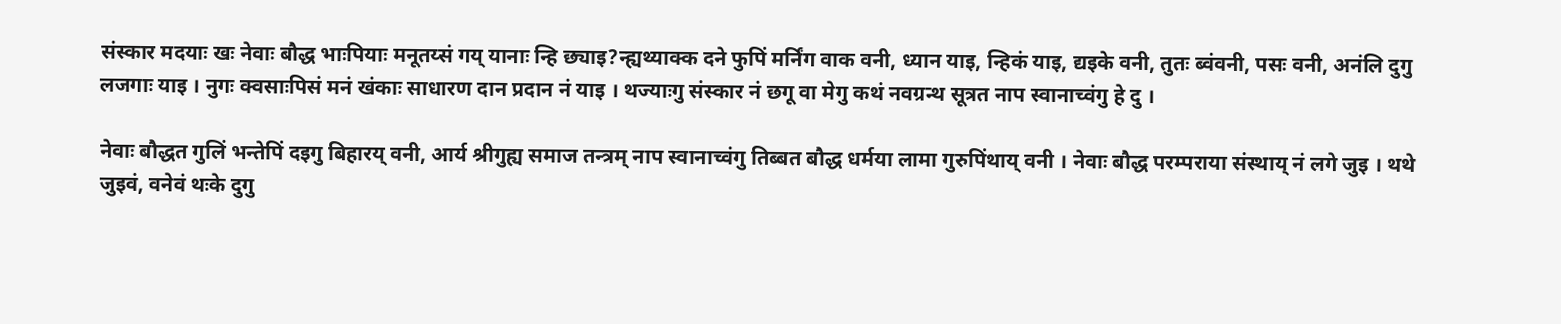संस्कार मदयाः खः नेवाः बौद्ध भाःपियाः मनूतय्सं गय् यानाः न्हि छ्याइ?न्ह्यथ्याक्क दने फुपिं मर्निंग वाक वनी, ध्यान याइ, न्हिकं याइ, द्यइके वनी, तुतः ब्वंवनी, पसः वनी, अनंलि दुगु लजगाः याइ । नुगः क्वसाःपिसं मनं खंकाः साधारण दान प्रदान नं याइ । थज्याःगु संस्कार नं छगू वा मेगु कथं नवग्रन्थ सूत्रत नाप स्वानाच्वंगु हे दु ।

नेवाः बौद्धत गुलिं भन्तेपिं दइगु बिहारय् वनी, आर्य श्रीगुह्य समाज तन्त्रम् नाप स्वानाच्वंगु तिब्बत बौद्ध धर्मया लामा गुरुपिंथाय् वनी । नेवाः बौद्ध परम्पराया संस्थाय् नं लगे जुइ । थथे जुइवं, वनेवं थःके दुगु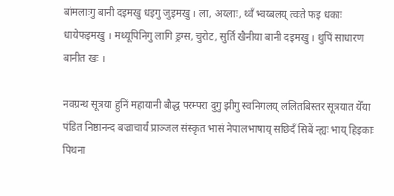बांमलाःगु बानी दइमखु धइगु जुइमखु । ला, अय्लाः, थ्वँ भ्वय्बलय् त्वःते फइ धकाः धायेफइमखु । मथ्यूपिनिगु लागि ड्रग्स, चुरोट, सुर्ति खैनीया बानी दइमखु । थुपिं साधारण बानीत खः ।

नवग्रन्थ सूत्रया हुनिं महायानी बौद्ध परम्परा दुगु झीगु स्वनिगलय् ललितबिस्तर सूत्रयात येँया पंडित निष्ठानन्द बज्राचार्यं प्राञ्जल संस्कृत भासं नेपालभाषाय् सछिदँ सिबें न्ह्यः भाय् हिइकाः पिथना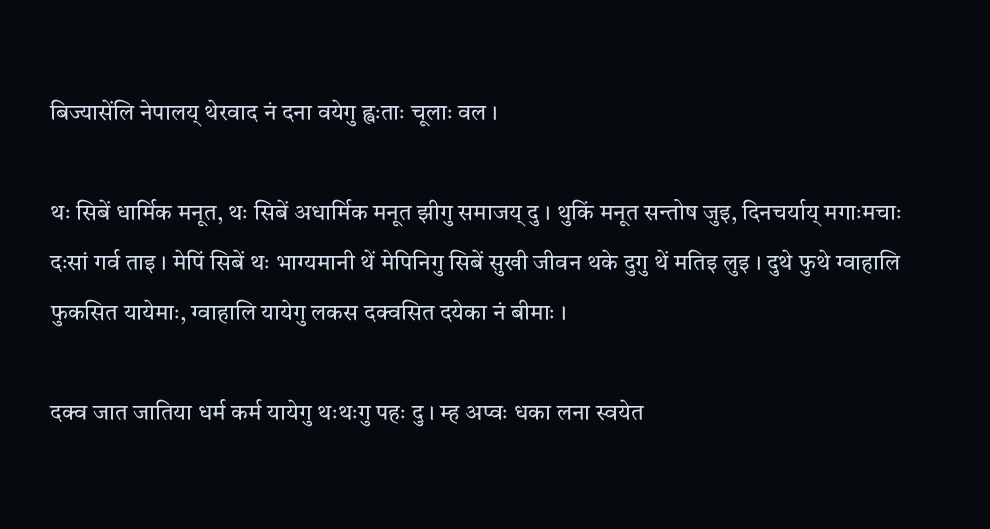बिज्यासेंलि नेपालय् थेरवाद नं दना वयेगु ह्वःताः चूलाः वल ।

थः सिबें धार्मिक मनूत, थः सिबें अधार्मिक मनूत झीगु समाजय् दु । थुकिं मनूत सन्तोष जुइ, दिनचर्याय् मगाःमचाः दःसां गर्व ताइ । मेपिं सिबें थः भाग्यमानी थें मेपिनिगु सिबें सुखी जीवन थके दुगु थें मतिइ लुइ । दुथे फुथे ग्वाहालि फुकसित यायेमाः, ग्वाहालि यायेगु लकस दक्वसित दयेका नं बीमाः ।

दक्व जात जातिया धर्म कर्म यायेगु थःथःगु पहः दु । म्ह अप्वः धका लना स्वयेत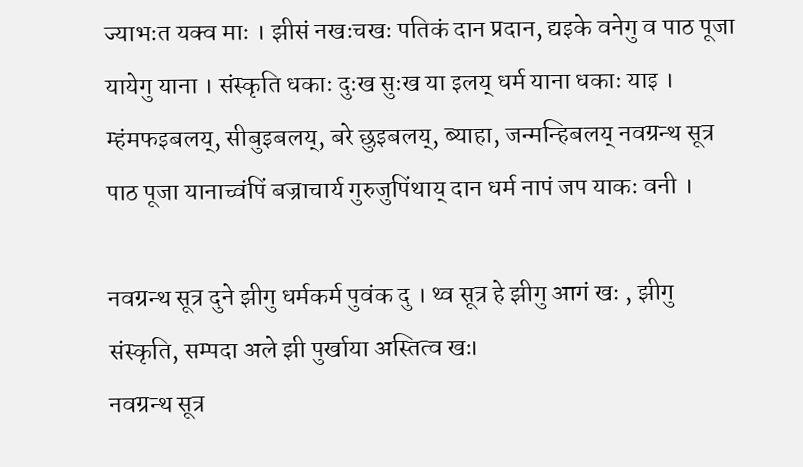ज्याभःत यक्व माः । झीसं नखःचखः पतिकं दान प्रदान, द्यइके वनेगु व पाठ पूजा यायेगु याना । संस्कृति धकाः दुःख सुःख या इलय् धर्म याना धकाः याइ । म्हंमफइबलय्, सीबुइबलय्, बरे छुइबलय्, ब्याहा, जन्मन्हिबलय् नवग्रन्थ सूत्र पाठ पूजा यानाच्वंपिं बज्राचार्य गुरुजुपिंथाय् दान धर्म नापं जप याकः वनी ।

नवग्रन्थ सूत्र दुने झीगु धर्मकर्म पुवंक दु । थ्व सूत्र हे झीगु आगं खः , झीगु संस्कृति, सम्पदा अले झी पुर्खाया अस्तित्व खः।
नवग्रन्थ सूत्र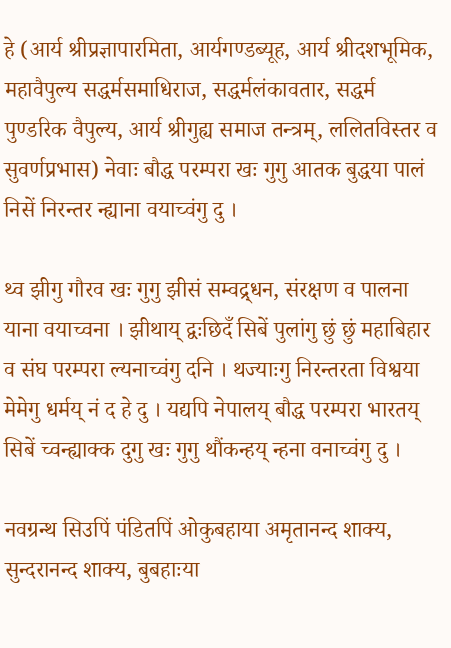हे (आर्य श्रीप्रज्ञापारमिता, आर्यगण्डब्यूह, आर्य श्रीदशभूमिक, महावैपुल्य सद्धर्मसमाधिराज, सद्धर्मलंकावतार, सद्धर्म पुण्डरिक वैपुल्य, आर्य श्रीगुह्य समाज तन्त्रम्, ललितविस्तर व सुवर्णप्रभास) नेवाः बौद्ध परम्परा खः गुगु आतक बुद्धया पालं निसें निरन्तर न्ह्याना वयाच्वंगु दु ।

थ्व झीगु गौरव खः गुगु झीसं सम्वद्र्धन, संरक्षण व पालना याना वयाच्वना । झीथाय् द्वःछिदँ सिबें पुलांगु छुं छुं महाबिहार व संघ परम्परा ल्यनाच्वंगु दनि । थज्याःगु निरन्तरता विश्वया मेमेगु धर्मय् नं द हे दु । यद्यपि नेपालय् बौद्ध परम्परा भारतय् सिबें च्वन्ह्याक्क दुगु खः गुगु थौंकन्हय् न्हना वनाच्वंगु दु ।

नवग्रन्थ सिउपिं पंडितपिं ओकुबहाया अमृतानन्द शाक्य, सुन्दरानन्द शाक्य, बुबहाःया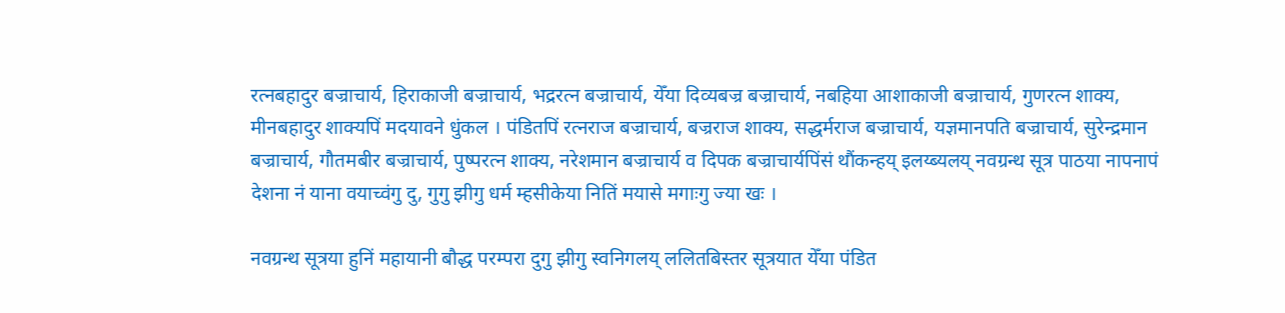रत्नबहादुर बज्राचार्य, हिराकाजी बज्राचार्य, भद्ररत्न बज्राचार्य, येँया दिव्यबज्र बज्राचार्य, नबहिया आशाकाजी बज्राचार्य, गुणरत्न शाक्य, मीनबहादुर शाक्यपिं मदयावने धुंकल । पंडितपिं रत्नराज बज्राचार्य, बज्रराज शाक्य, सद्धर्मराज बज्राचार्य, यज्ञमानपति बज्राचार्य, सुरेन्द्रमान बज्राचार्य, गौतमबीर बज्राचार्य, पुष्परत्न शाक्य, नरेशमान बज्राचार्य व दिपक बज्राचार्यपिंसं थौंकन्हय् इलय्ब्यलय् नवग्रन्थ सूत्र पाठया नापनापं देशना नं याना वयाच्वंगु दु, गुगु झीगु धर्म म्हसीकेया नितिं मयासे मगाःगु ज्या खः ।

नवग्रन्थ सूत्रया हुनिं महायानी बौद्ध परम्परा दुगु झीगु स्वनिगलय् ललितबिस्तर सूत्रयात येँया पंडित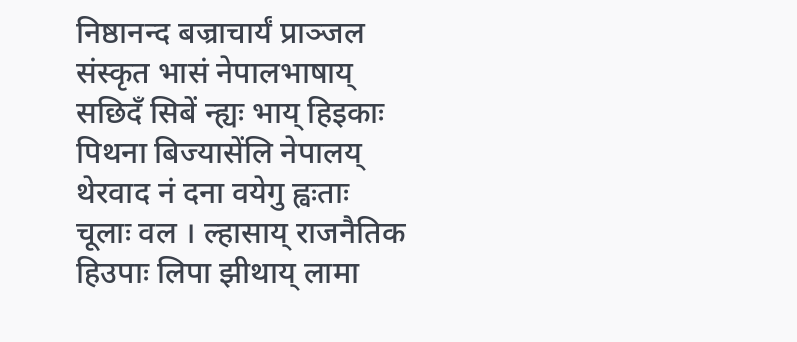निष्ठानन्द बज्राचार्यं प्राञ्जल संस्कृत भासं नेपालभाषाय् सछिदँ सिबें न्ह्यः भाय् हिइकाः पिथना बिज्यासेंलि नेपालय् थेरवाद नं दना वयेगु ह्वःताः चूलाः वल । ल्हासाय् राजनैतिक हिउपाः लिपा झीथाय् लामा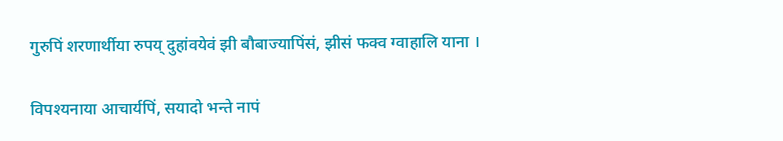गुरुपिं शरणार्थीया रुपय् दुहांवयेवं झी बौबाज्यापिंसं, झीसं फक्व ग्वाहालि याना ।

विपश्यनाया आचार्यपिं, सयादो भन्ते नापं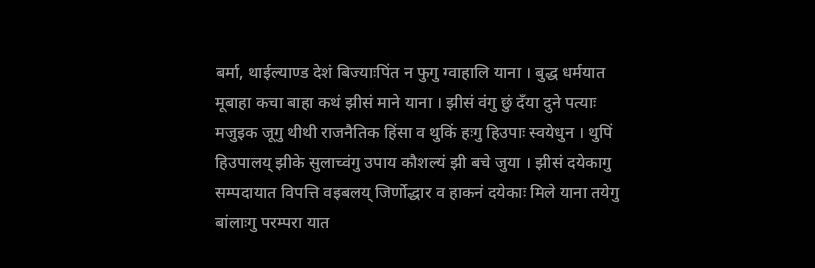बर्मा, थाईल्याण्ड देशं बिज्याःपिंत न फुगु ग्वाहालि याना । बुद्ध धर्मयात मूबाहा कचा बाहा कथं झीसं माने याना । झीसं वंगु छुं दँया दुने पत्याः मजुइक जूगु थीथी राजनैतिक हिंसा व थुकिं हःगु हिउपाः स्वयेधुन । थुपिं हिउपालय् झीके सुलाच्वंगु उपाय कौशल्यं झी बचे जुया । झीसं दयेकागु सम्पदायात विपत्ति वइबलय् जिर्णोद्धार व हाकनं दयेकाः मिले याना तयेगु बांलाःगु परम्परा यात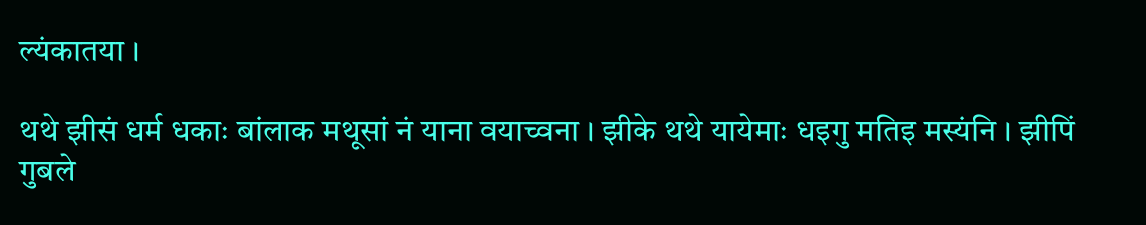ल्यंकातया ।

थथे झीसं धर्म धकाः बांलाक मथूसां नं याना वयाच्वना । झीके थथे यायेमाः धइगु मतिइ मस्यंनि । झीपिं गुबले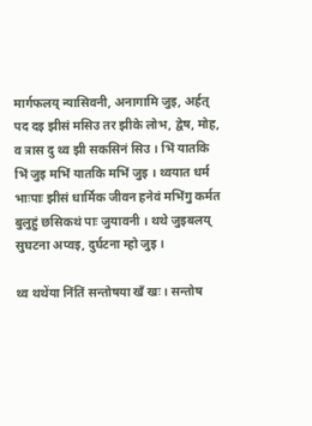मार्गफलय् न्यासिवनी, अनागामि जुइ, अर्हत् पद दइ झीसं मसिउ तर झीके लोभ, द्वेष, मोह, व त्रास दु थ्व झी सकसिनं सिउ । भिं यातकि भिं जुइ मभिं यातकि मभिं जुइ । थ्वयात धर्म भाःपाः झीसं धार्मिक जीवन हनेवं मभिंगु कर्मत बुलुहुं छसिकथं पाः जुयावनी । थथे जुइबलय् सुघटना अप्वइ, दुर्घटना म्हो जुइ ।

थ्व थथेंया निंतिं सन्तोषया खँ खः । सन्तोष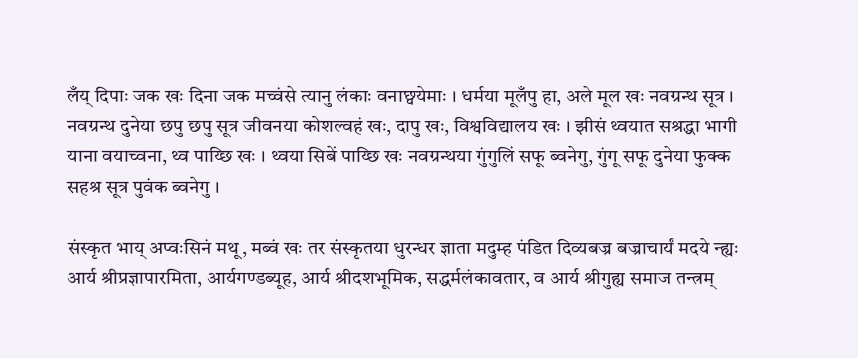लँय् दिपाः जक खः दिना जक मच्वंसे त्यानु लंकाः वनाछ्वयेमाः । धर्मया मूलँपु हा, अले मूल खः नवग्रन्थ सूत्र । नवग्रन्थ दुनेया छपु छपु सूत्र जीवनया कोशल्वहं खः, दापु खः, विश्वविद्यालय खः । झीसं थ्वयात सश्रद्धा भागी याना वयाच्वना, थ्व पाय्छि खः । थ्वया सिबें पाय्छि खः नवग्रन्थया गुंगुलिं सफू ब्वनेगु, गुंगू सफू दुनेया फुक्क सहश्र सूत्र पुवंक ब्वनेगु ।

संस्कृत भाय् अप्वःसिनं मथू, मब्वं खः तर संस्कृतया धुरन्धर ज्ञाता मदुम्ह पंडित दिव्यबज्र बज्राचार्यं मदये न्ह्यः आर्य श्रीप्रज्ञापारमिता, आर्यगण्डब्यूह, आर्य श्रीदशभूमिक, सद्धर्मलंकावतार, व आर्य श्रीगुह्य समाज तन्त्रम्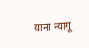याना न्यागू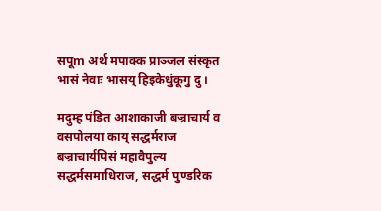सपूm अर्थ मपाक्क प्राञ्जल संस्कृत भासं नेवाः भासय् हिइकेधुंकूगु दु ।

मदुम्ह पंडित आशाकाजी बज्राचार्य व वसपोलया काय् सद्धर्मराज बज्राचार्यपिसं महावैपुल्य सद्धर्मसमाधिराज, सद्धर्म पुण्डरिक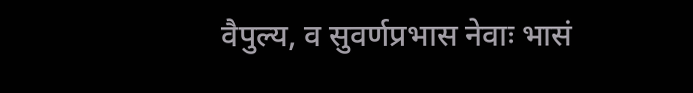वैपुल्य, व सुवर्णप्रभास नेवाः भासं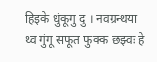हिइके धुंकूगु दु । नवग्रन्थया थ्व गुंगू सफूत फुक्क छझ्वः हे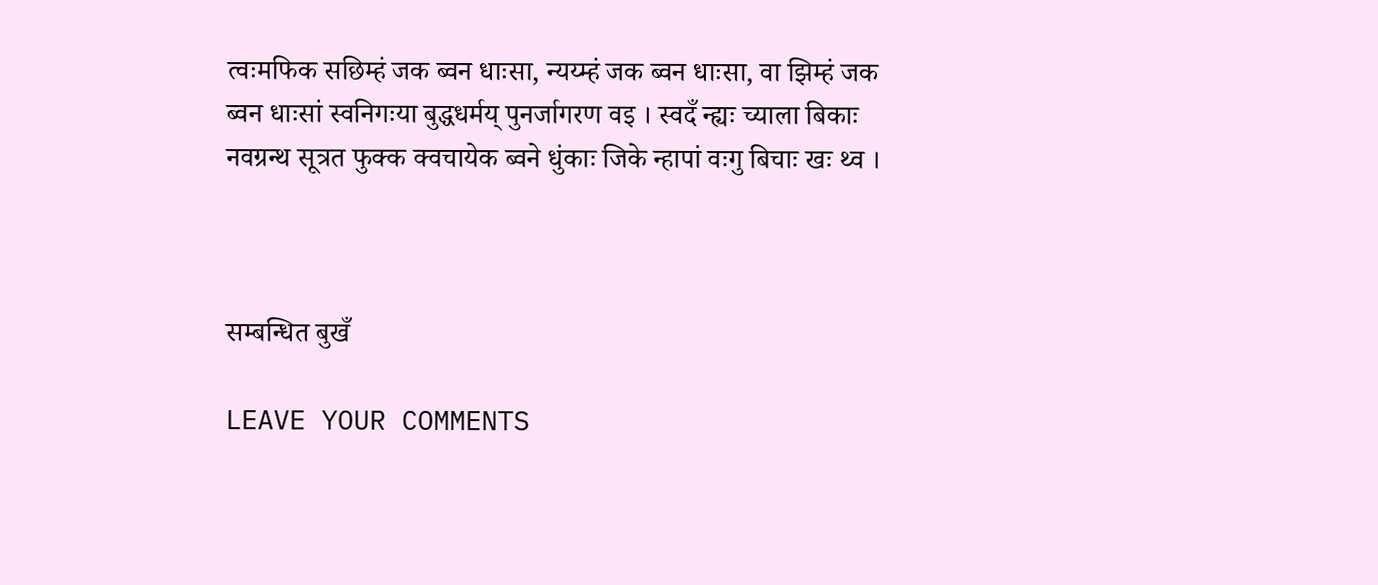त्वःमफिक सछिम्हं जक ब्वन धाःसा, न्यय्म्हं जक ब्वन धाःसा, वा झिम्हं जक ब्वन धाःसां स्वनिगःया बुद्धधर्मय् पुनर्जागरण वइ । स्वदँ न्ह्यः च्याला बिकाः नवग्रन्थ सूत्रत फुक्क क्वचायेक ब्वने धुंकाः जिके न्हापां वःगु बिचाः खः थ्व ।



सम्बन्धित बुखँ

LEAVE YOUR COMMENTS